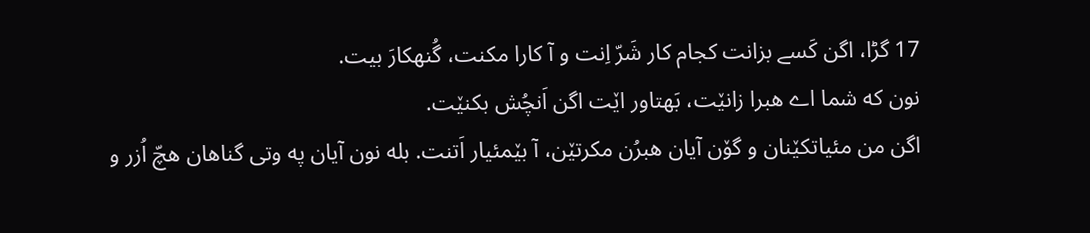17 گڑا، اگن کَسے بزانت کجام کار شَرّ اِنت و آ کارا مکنت، گُنهکارَ بیت.
نون که شما اے هبرا زانێت، بَهتاور اێت اگن اَنچُش بکنێت.
اگن من مئیاتکێنان و گۆن آیان هبرُن مکرتێن، آ بێمئیار اَتنت. بله نون آیان په وتی گناهان هچّ اُزر و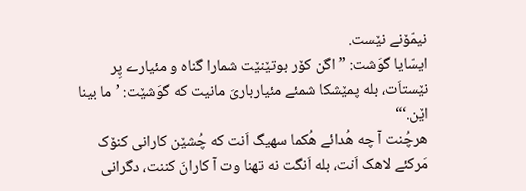نیمّۆنے نێست.
ایسّایا گوَشت: ”اگن کۆر بوتێنێت شمارا گناه و مئیارے پِر نێستاَت، بله پمێشکا شمئے مئیارباریَ مانیت که گوَشێت: ’ما بینا اێن.‘“
هرچُنت آ چه هُدائے هُکما سهیگ اَنت که چُشێن کارانی کنۆک مَرکئے لاهک اَنت، بله اَنگت نه تهنا وت آ کارانَ کننت، دگرانی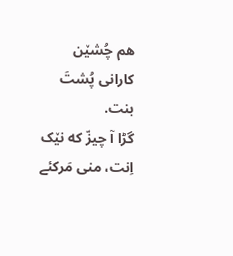هم چُشێن کارانی پُشتَ بنت.
گڑا آ چیزّ که نێک اِنت، منی مَرکئے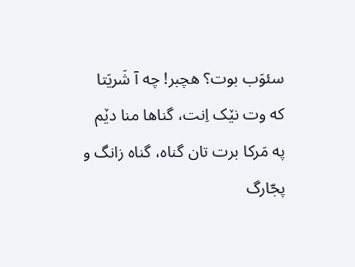سئوَب بوت؟ هچبر! چه آ شَریَتا که وت نێک اِنت، گناها منا دێم په مَرکا برت تان گناه، گناه زانگ و پجّارگ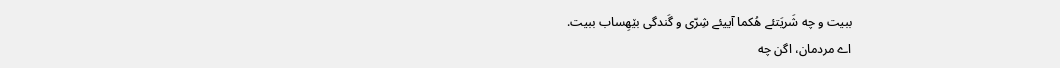ببیت و چه شَریَتئے هُکما آییئے شِرّی و گَندگی بێهِساب ببیت.
اے مردمان، اگن چه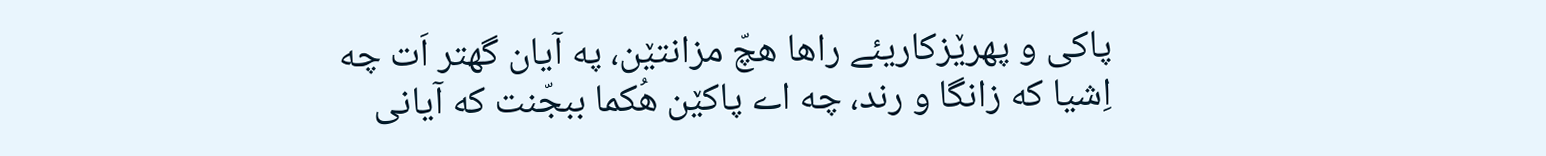پاکی و پهرێزکاریئے راها هچّ مزانتێن، په آیان گهتر اَت چه اِشیا که زانگا و رند، چه اے پاکێن هُکما ببجّنت که آیانی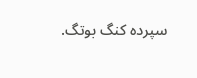سپرده کنگ بوتگ.